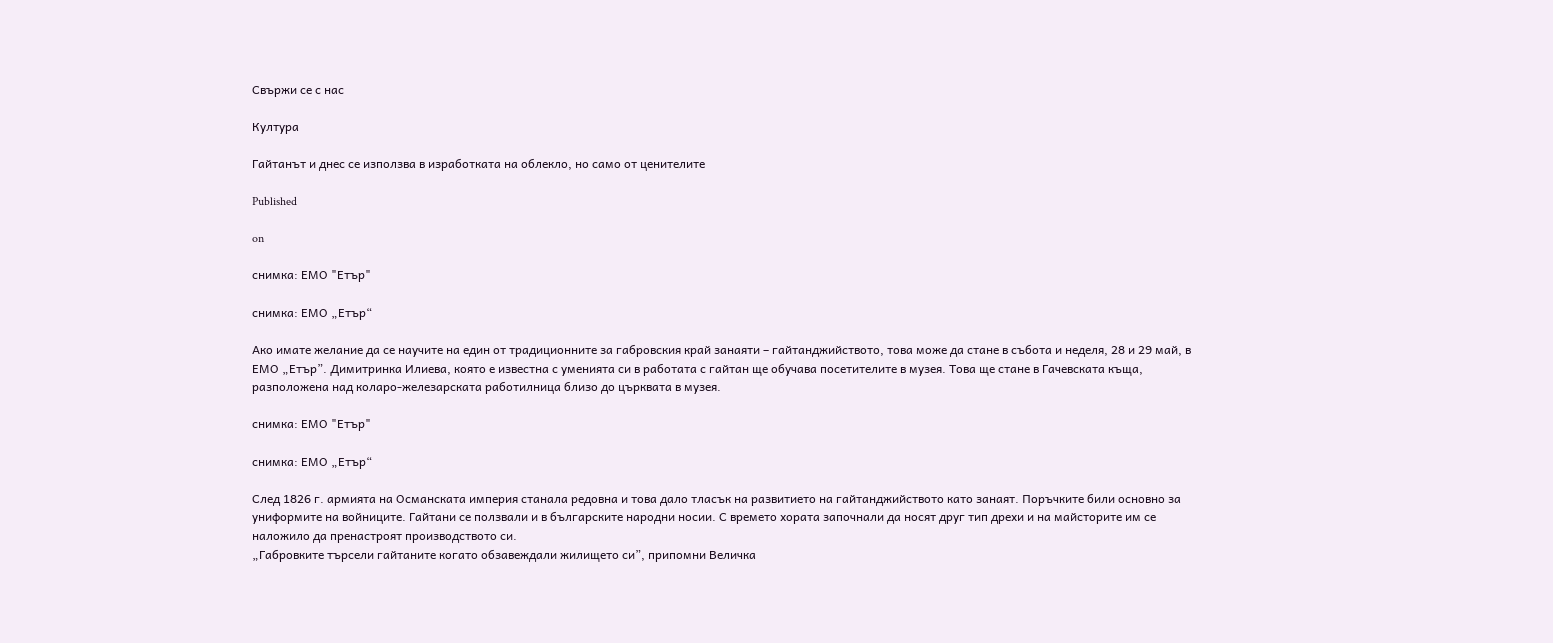Свържи се с нас

Култура

Гайтанът и днес се използва в изработката на облекло, но само от ценителите

Published

on

снимка: ЕМО "Етър"

снимка: ЕМО „Етър“

Ако имате желание да се научите на един от традиционните за габровския край занаяти – гайтанджийството, това може да стане в събота и неделя, 28 и 29 май, в ЕМО „Етър”. Димитринка Илиева, която е известна с уменията си в работата с гайтан ще обучава посетителите в музея. Това ще стане в Гачевската къща, разположена над коларо-железарската работилница близо до църквата в музея.

снимка: ЕМО "Етър"

снимка: ЕМО „Етър“

След 1826 г. армията на Османската империя станала редовна и това дало тласък на развитието на гайтанджийството като занаят. Поръчките били основно за униформите на войниците. Гайтани се ползвали и в българските народни носии. С времето хората започнали да носят друг тип дрехи и на майсторите им се наложило да пренастроят производството си.
„Габровките търсели гайтаните когато обзавеждали жилището си”, припомни Величка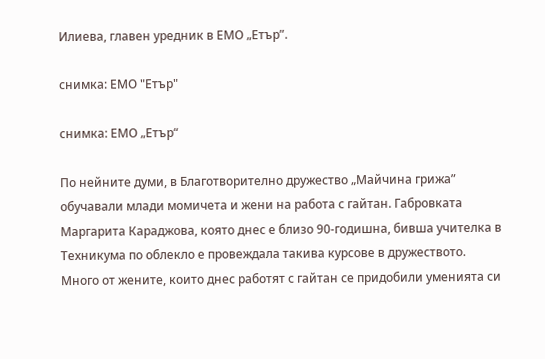Илиева, главен уредник в ЕМО „Етър”.

снимка: ЕМО "Етър"

снимка: ЕМО „Етър“

По нейните думи, в Благотворително дружество „Майчина грижа” обучавали млади момичета и жени на работа с гайтан. Габровката Маргарита Караджова, която днес е близо 90-годишна, бивша учителка в Техникума по облекло е провеждала такива курсове в дружеството. Много от жените, които днес работят с гайтан се придобили уменията си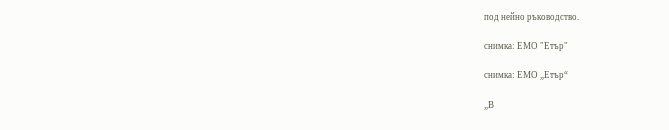под нейно ръководство.

снимка: ЕМО "Етър"

снимка: ЕМО „Етър“

„В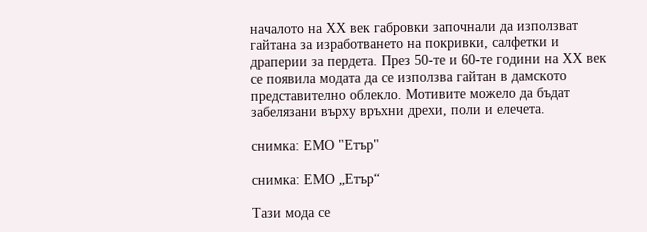началото на ХХ век габровки започнали да използват гайтана за изработването на покривки, салфетки и драперии за пердета. През 50-те и 60-те години на ХХ век се появила модата да се използва гайтан в дамското представително облекло. Мотивите можело да бъдат забелязани върху връхни дрехи, поли и елечета.

снимка: ЕМО "Етър"

снимка: ЕМО „Етър“

Тази мода се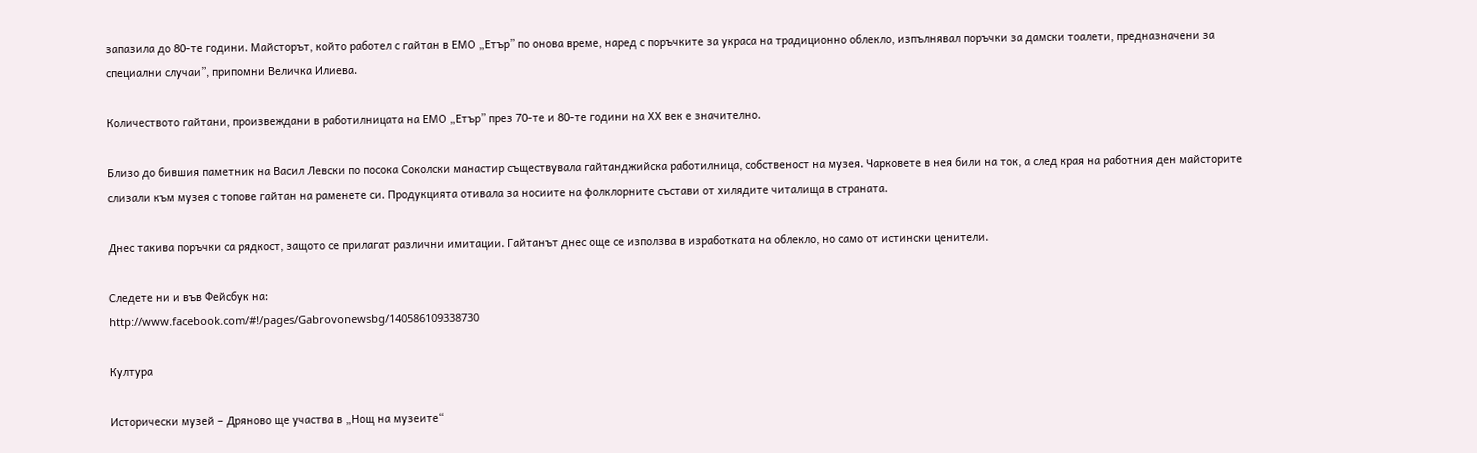запазила до 80-те години. Майсторът, който работел с гайтан в ЕМО „Етър” по онова време, наред с поръчките за украса на традиционно облекло, изпълнявал поръчки за дамски тоалети, предназначени за специални случаи”, припомни Величка Илиева.

Количеството гайтани, произвеждани в работилницата на ЕМО „Етър” през 70-те и 80-те години на ХХ век е значително.

Близо до бившия паметник на Васил Левски по посока Соколски манастир съществувала гайтанджийска работилница, собственост на музея. Чарковете в нея били на ток, а след края на работния ден майсторите слизали към музея с топове гайтан на раменете си. Продукцията отивала за носиите на фолклорните състави от хилядите читалища в страната.

Днес такива поръчки са рядкост, защото се прилагат различни имитации. Гайтанът днес още се използва в изработката на облекло, но само от истински ценители.

Следете ни и във Фейсбук на:
http://www.facebook.com/#!/pages/Gabrovonewsbg/140586109338730

Култура

Исторически музей – Дряново ще участва в „Нощ на музеите“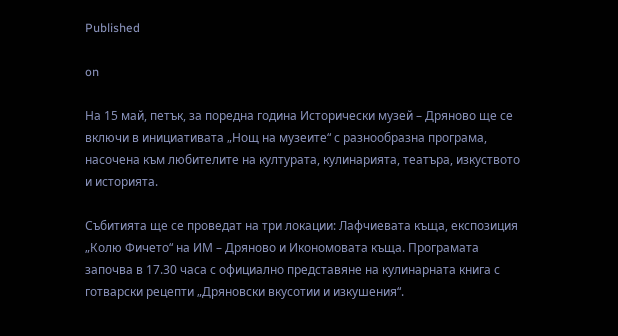Published

on

На 15 май, петък, за поредна година Исторически музей – Дряново ще се включи в инициативата „Нощ на музеите“ с разнообразна програма, насочена към любителите на културата, кулинарията, театъра, изкуството и историята.

Събитията ще се проведат на три локации: Лафчиевата къща, експозиция „Колю Фичето“ на ИМ – Дряново и Икономовата къща. Програмата започва в 17.30 часа с официално представяне на кулинарната книга с готварски рецепти „Дряновски вкусотии и изкушения“.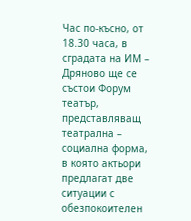Час по-късно, от 18.30 часа, в сградата на ИМ – Дряново ще се състои Форум театър, представляващ театрална – социална форма, в която актьори предлагат две ситуации с обезпокоителен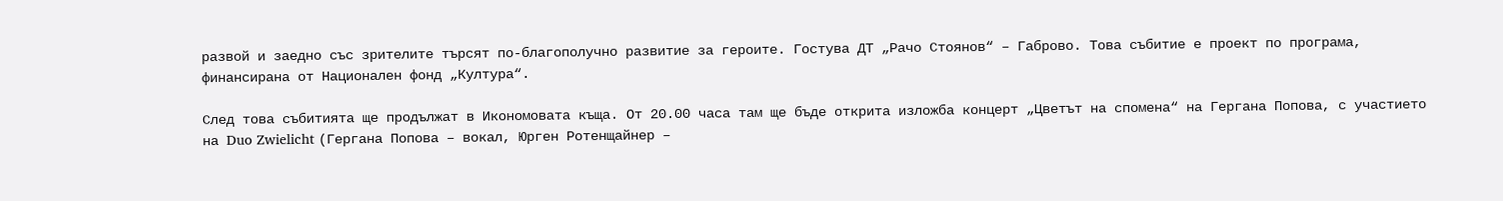развой и заедно със зрителите търсят по-благополучно развитие за героите. Гостува ДТ „Рачо Стоянов“ – Габрово. Това събитие е проект по програма, финансирана от Национален фонд „Култура“.

След това събитията ще продължат в Икономовата къща. От 20.00 часа там ще бъде открита изложба концерт „Цветът на спомена“ на Гергана Попова, с участието на Duo Zwielicht (Гергана Попова – вокал, Юрген Ротенщайнер –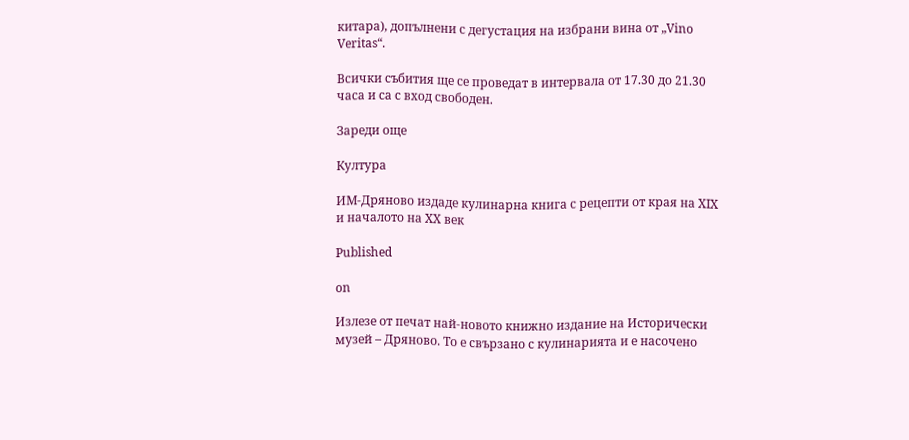китара), допълнени с дегустация на избрани вина от „Vino Veritas“.

Всички събития ще се проведат в интервала от 17.30 до 21.30 часа и са с вход свободен.

Зареди още

Култура

ИМ-Дряново издаде кулинарна книга с рецепти от края на XIX и началото на XX век

Published

on

Излезе от печат най-новото книжно издание на Исторически музей – Дряново. То е свързано с кулинарията и е насочено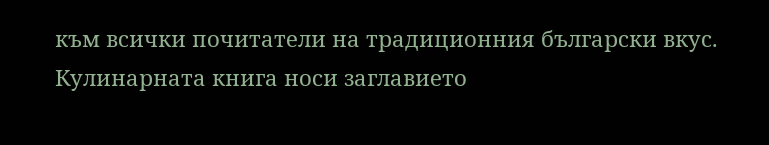към всички почитатели на традиционния български вкус. Кулинарната книга носи заглавието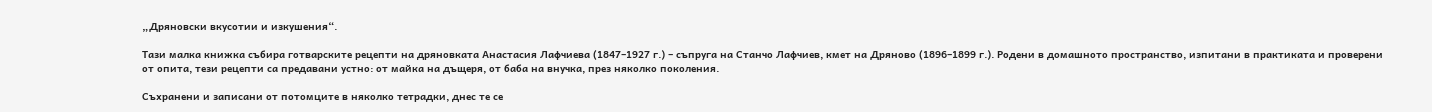„Дряновски вкусотии и изкушения“.

Тази малка книжка събира готварските рецепти на дряновката Анастасия Лафчиева (1847–1927 г.) – съпруга на Станчо Лафчиев, кмет на Дряново (1896–1899 г.). Родени в домашното пространство, изпитани в практиката и проверени от опита, тези рецепти са предавани устно: от майка на дъщеря, от баба на внучка, през няколко поколения.

Съхранени и записани от потомците в няколко тетрадки, днес те се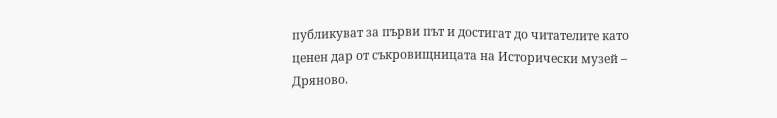публикуват за първи път и достигат до читателите като ценен дар от съкровищницата на Исторически музей – Дряново.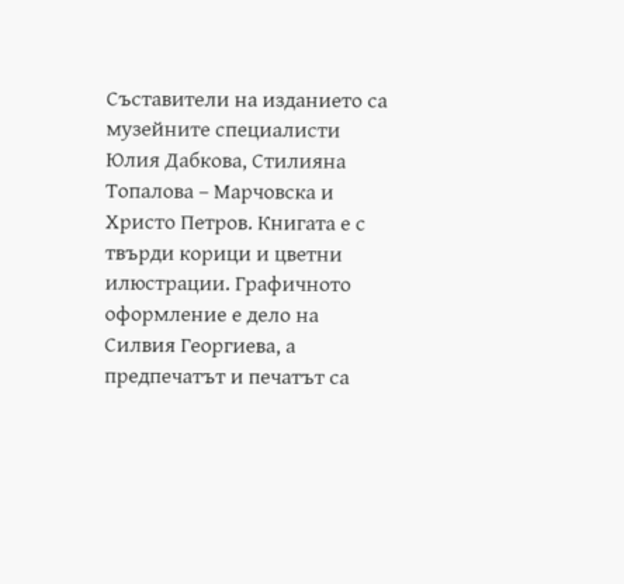Съставители на изданието са музейните специалисти Юлия Дабкова, Стилияна Топалова – Марчовска и Христо Петров. Книгата е с твърди корици и цветни илюстрации. Графичното оформление е дело на Силвия Георгиева, а предпечатът и печатът са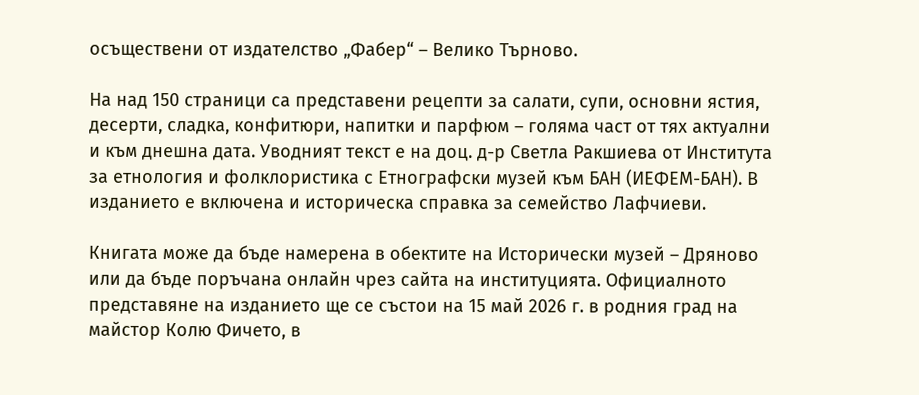осъществени от издателство „Фабер“ – Велико Търново.

На над 150 страници са представени рецепти за салати, супи, основни ястия, десерти, сладка, конфитюри, напитки и парфюм – голяма част от тях актуални и към днешна дата. Уводният текст е на доц. д-р Светла Ракшиева от Института за етнология и фолклористика с Етнографски музей към БАН (ИЕФЕМ-БАН). В изданието е включена и историческа справка за семейство Лафчиеви.

Книгата може да бъде намерена в обектите на Исторически музей – Дряново или да бъде поръчана онлайн чрез сайта на институцията. Официалното представяне на изданието ще се състои на 15 май 2026 г. в родния град на майстор Колю Фичето, в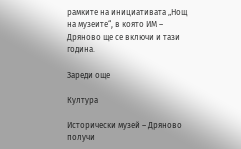рамките на инициативата „Нощ на музеите“, в която ИМ – Дряново ще се включи и тази година.

Зареди още

Култура

Исторически музей – Дряново получи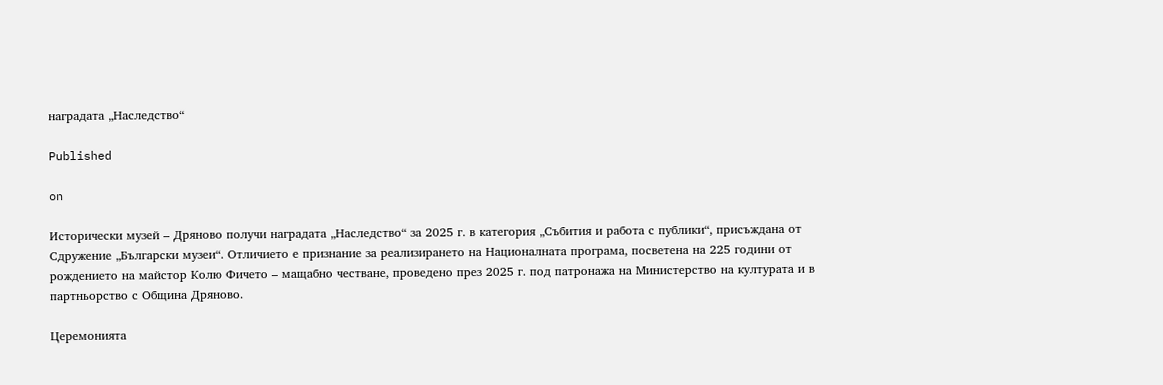наградата „Наследство“

Published

on

Исторически музей – Дряново получи наградата „Наследство“ за 2025 г. в категория „Събития и работа с публики“, присъждана от Сдружение „Български музеи“. Отличието е признание за реализирането на Националната програма, посветена на 225 години от рождението на майстор Колю Фичето – мащабно честване, проведено през 2025 г. под патронажа на Министерство на културата и в партньорство с Община Дряново.

Церемонията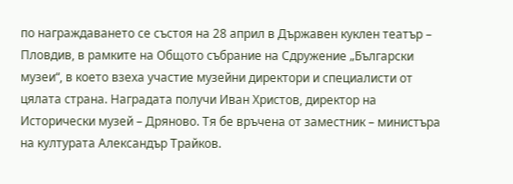по награждаването се състоя на 28 април в Държавен куклен театър – Пловдив, в рамките на Общото събрание на Сдружение „Български музеи“, в което взеха участие музейни директори и специалисти от цялата страна. Наградата получи Иван Христов, директор на Исторически музей – Дряново. Тя бе връчена от заместник – министъра на културата Александър Трайков.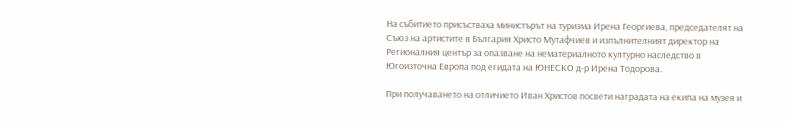На събитието присъстваха министърът на туризма Ирена Георгиева, председателят на Съюз на артистите в България Христо Мутафчиев и изпълнителният директор на Регионалния център за опазване на нематериалното културно наследство в Югоизточна Европа под егидата на ЮНЕСКО д-р Ирена Тодорова.

При получаването на отличието Иван Христов посвети наградата на екипа на музея и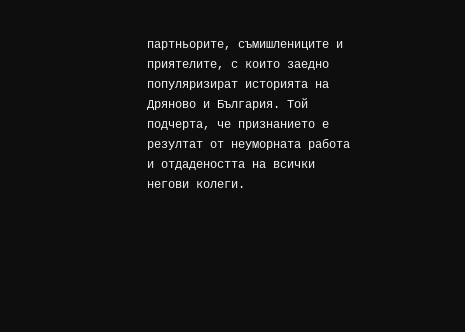партньорите, съмишлениците и приятелите, с които заедно популяризират историята на Дряново и България. Той подчерта, че признанието е резултат от неуморната работа и отдадеността на всички негови колеги.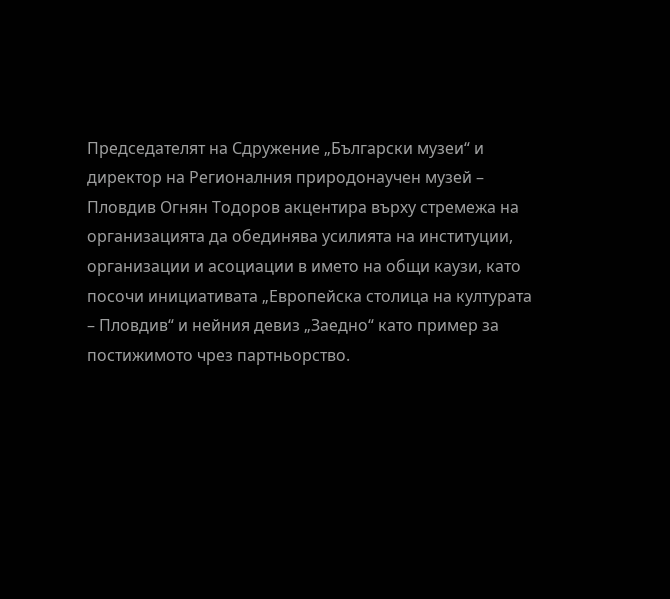Председателят на Сдружение „Български музеи“ и директор на Регионалния природонаучен музей – Пловдив Огнян Тодоров акцентира върху стремежа на организацията да обединява усилията на институции, организации и асоциации в името на общи каузи, като посочи инициативата „Европейска столица на културата – Пловдив“ и нейния девиз „Заедно“ като пример за постижимото чрез партньорство.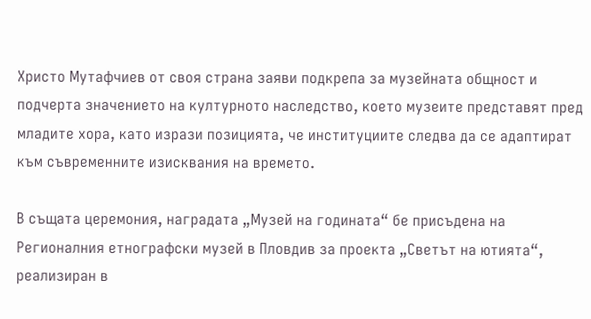Христо Мутафчиев от своя страна заяви подкрепа за музейната общност и подчерта значението на културното наследство, което музеите представят пред младите хора, като изрази позицията, че институциите следва да се адаптират към съвременните изисквания на времето.

В същата церемония, наградата „Музей на годината“ бе присъдена на Регионалния етнографски музей в Пловдив за проекта „Светът на ютията“, реализиран в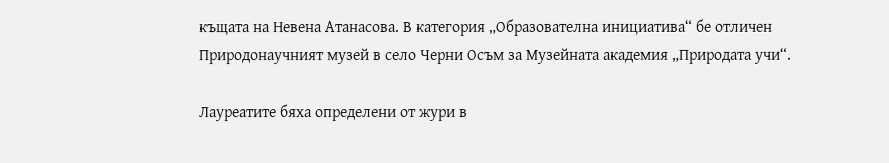къщата на Невена Атанасова. В категория „Образователна инициатива“ бе отличен Природонаучният музей в село Черни Осъм за Музейната академия „Природата учи“.

Лауреатите бяха определени от жури в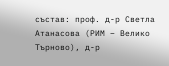състав: проф. д-р Светла Атанасова (РИМ – Велико Търново), д-р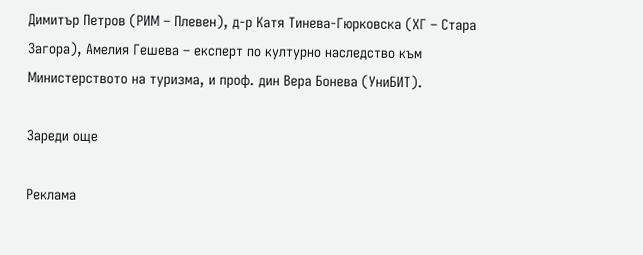Димитър Петров (РИМ – Плевен), д-р Катя Тинева-Гюрковска (ХГ – Стара Загора), Амелия Гешева – експерт по културно наследство към Министерството на туризма, и проф. дин Вера Бонева (УниБИТ).

Зареди още

Реклама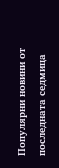Популярни новини от последната седмица